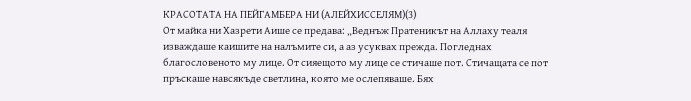КРАСОТАТА НА ПЕЙГАМБЕРА НИ (АЛЕЙХИССЕЛЯМ)(3)
От майка ни Хазрети Аише се предава: „Веднъж Пратеникът на Аллаху теаля изваждаше каишите на налъмите си, а аз усуквах прежда. Погледнах благословеното му лице. От сияещото му лице се стичаше пот. Стичащата се пот пръскаше навсякъде светлина, която ме ослепяваше. Бях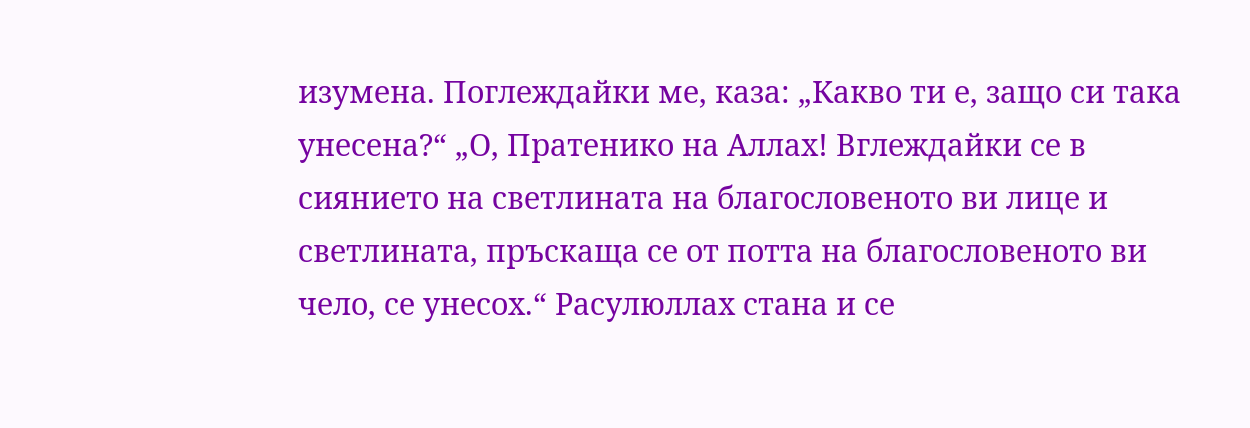изумена. Поглеждайки ме, каза: „Какво ти е, защо си така унесена?“ „О, Пратенико на Аллах! Вглеждайки се в сиянието на светлината на благословеното ви лице и светлината, пръскаща се от потта на благословеното ви чело, се унесох.“ Расулюллах стана и се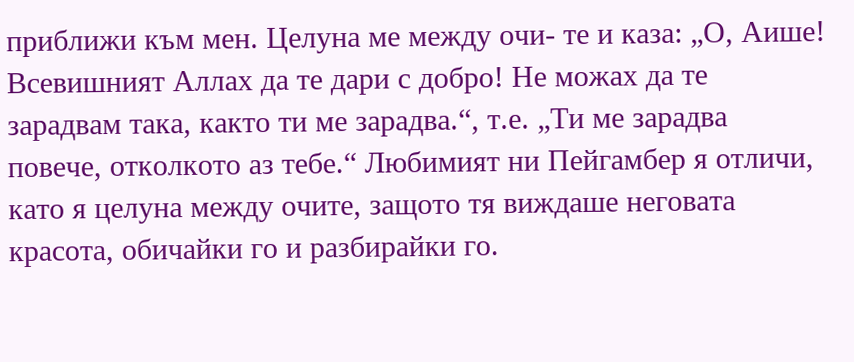приближи към мен. Целуна ме между очи- те и каза: „О, Аише! Всевишният Аллах да те дари с добро! Не можах да те зарадвам така, както ти ме зарадва.“, т.е. „Ти ме зарадва повече, отколкото аз тебе.“ Любимият ни Пейгамбер я отличи, като я целуна между очите, защото тя виждаше неговата красота, обичайки го и разбирайки го.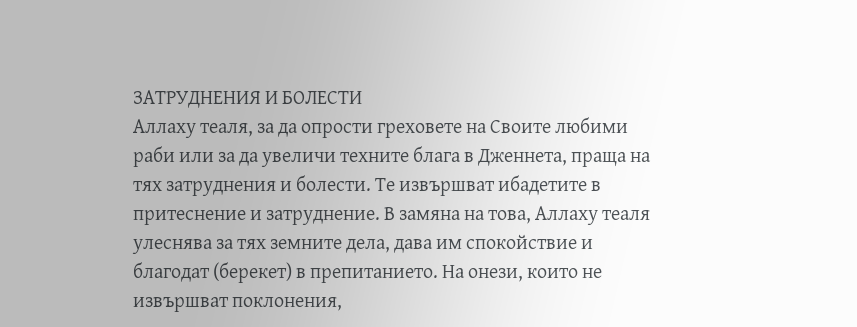ЗАТРУДНЕНИЯ И БОЛЕСТИ
Аллаху теаля, за да опрости греховете на Своите любими раби или за да увеличи техните блага в Дженнета, праща на тях затруднения и болести. Те извършват ибадетите в притеснение и затруднение. В замяна на това, Аллаху теаля улеснява за тях земните дела, дава им спокойствие и благодат (берекет) в препитанието. На онези, които не извършват поклонения,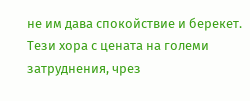нe им дава спокойствие и берекет. Тези хора с цената на големи затруднения, чрез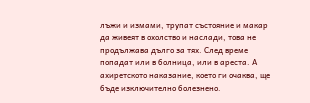лъжи и измами, трупат състояние и макар да живеят в охолство и наслади, това не продължава дълго за тях. След време попадат или в болница, или в ареста. А ахиретското наказание, което ги очаква, ще бъде изключително болезнено.